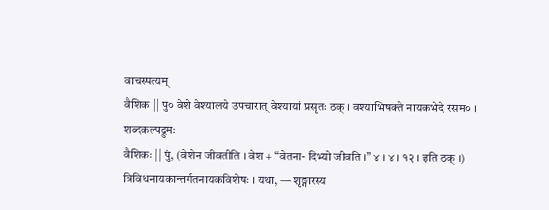वाचस्पत्यम्
वैशिक || पु० वेशे वेश्यालये उपचारात् वेश्यायां प्रसृतः ठक् । वश्याभिषक्ते नायकभेदे रसम० ।
शब्दकल्पद्रुमः
वैशिकः || पुं, (वेशेन जीवतीति । वेश + “वेतना- दिभ्यो जीवति ।” ४ । ४ । १२ । इति ठक् ।)
त्रिविधनायकान्तर्गतनायकविशेषः । यथा, — शृङ्गारस्य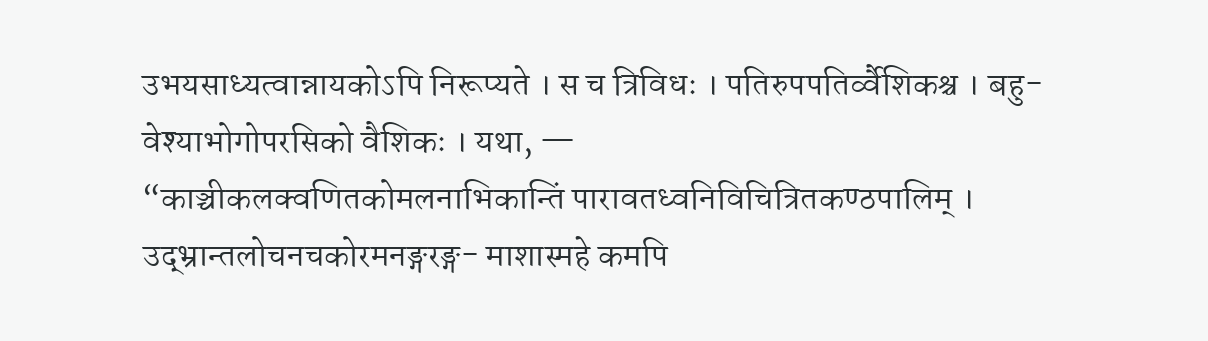उभयसाध्यत्वान्नायकोऽपि निरूप्यते । स च त्रिविधः । पतिरुपपतिर्व्वैशिकश्च । बहु- वेश्याभोगोपरसिको वैशिकः । यथा, —
“काञ्चीकलक्वणितकोमलनाभिकान्तिं पारावतध्वनिविचित्रितकण्ठपालिम् । उद्भ्रान्तलोचनचकोरमनङ्गरङ्ग- माशास्महे कमपि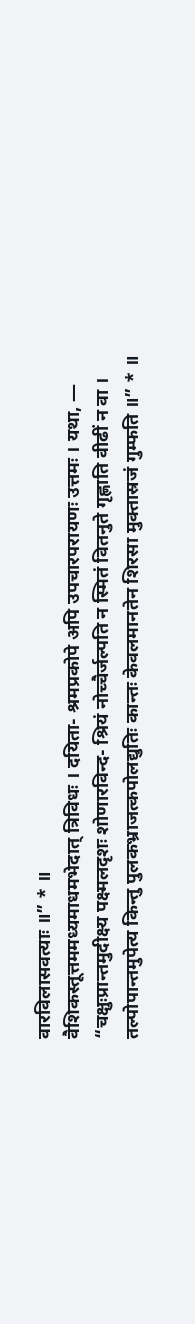वारविलासवत्याः ॥” * ॥
वैशिकस्तूत्तममध्यमाधमभेदात् त्रिविधः । दयिता- श्रमप्रकोपे अपि उपचारपरायणः उत्तमः । यथा, —
“चक्षुःप्रान्तमुदीक्ष्य पक्ष्मलदृशः शोणारविन्द- श्रियं नोच्चैर्जल्पति न स्मितं वितनुते गृह्णाति वीढीं न वा । तल्पोपान्तमुपेत्य किन्तु पुलकभ्राजत्कपोलद्युतिः कान्तः केवलमानतेन शिरसा मुक्तास्रजं गुम्फति ॥” * ॥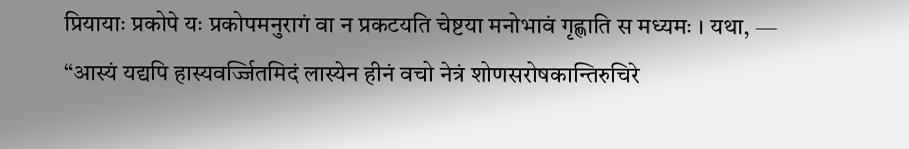प्रियायाः प्रकोपे यः प्रकोपमनुरागं वा न प्रकटयति चेष्टया मनोभावं गृह्णाति स मध्यमः । यथा, —
“आस्यं यद्यपि हास्यवर्ज्जितमिदं लास्येन हीनं वचो नेत्रं शोणसरोषकान्तिरुचिरे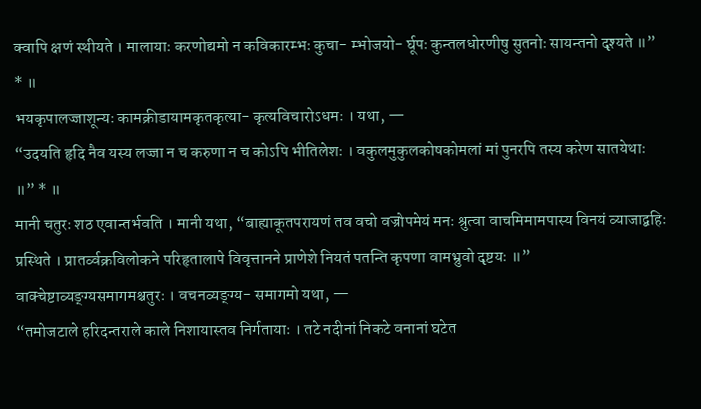क्वापि क्षणं स्थीयते । मालायाः करणोद्यमो न कविकारम्भः कुचा- म्भोजयो- र्घूपः कुन्तलधोरणीषु सुतनोः सायन्तनो दृश्यते ॥” * ॥
भयकृपालज्जाशून्यः कामक्रीडायामकृतकृत्या- कृत्यविचारोऽधमः । यथा, —
“उदयति हृदि नैव यस्य लज्जा न च करुणा न च कोऽपि भीतिलेशः । वकुलमुकुलकोषकोमलां मां पुनरपि तस्य करेण सातयेथाः ॥” * ॥
मानी चतुरः शठ एवान्तर्भवति । मानी यथा, “बाह्याकूतपरायणं तव वचो वज्रोपमेयं मनः श्रुत्वा वाचमिमामपास्य विनयं व्याजाद्बहिः प्रस्थिते । प्रातर्व्वक्रविलोकने परिहृतालापे विवृत्तानने प्राणेशे नियतं पतन्ति कृपणा वामभ्रुवो दृष्टयः ॥” वाक्चेष्टाव्यङ्ग्यसमागमश्चतुरः । वचनव्यङ्ग्य- समागमो यथा, —
“तमोजटाले हरिदन्तराले काले निशायास्तव निर्गतायाः । तटे नदीनां निकटे वनानां घटेत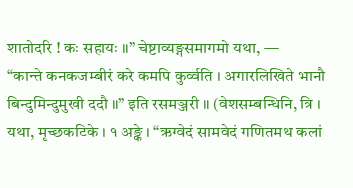शातोदरि ! कः सहायः ॥” चेष्टाव्यङ्गसमागमो यथा, —
“कान्ते कनकजम्बीरं करे कमपि कुर्व्वति । अगारलिखिते भानौ बिन्दुमिन्दुमुखी ददौ ॥” इति रसमञ्जरी ॥ (वेशसम्बन्धिनि, त्रि । यथा, मृच्छकटिके । १ अङ्के । “ऋग्वेदं सामवेदं गणितमथ कलां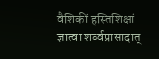वैशिकीं हस्तिशिक्षां ज्ञात्वा शर्व्वप्रासादात्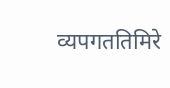व्यपगततिमिरे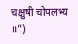चक्षुषी चोपलभ्य ॥”)